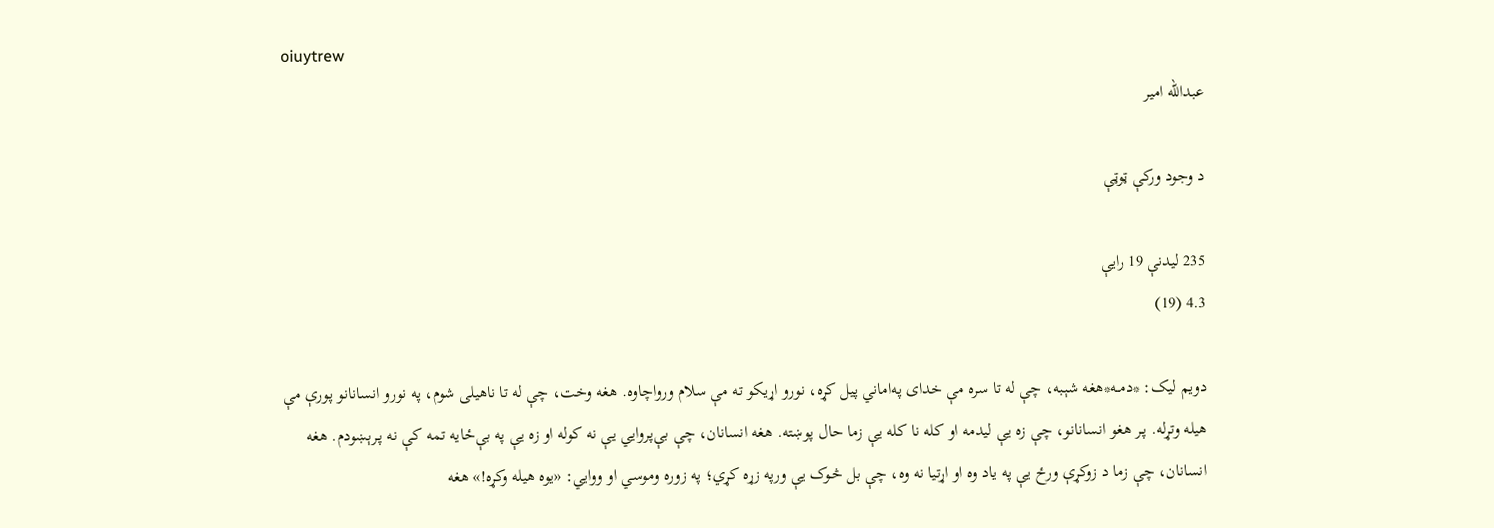oiuytrew
عبدالله امير

د وجود ورکې ټوټې

235 لیدنې 19 رایې
4.3 (19)

دويم ليک: *دمــه*هغه شېبه، چې له تا سره مې خدای په‌اماني پیل کړه، نور‌و اړیکو ته مې سلام ور‌واچاوه. هغه وخت، چې له تا ناهیلی شوم، په نور‌و انسانانو پور‌ې مې هیله وتړله. پـر هغو انسانانو، چې زه یې لیدمه او کله نا کله یې زما حال پوښته. هغه انسانان، چې بې‌پروايي یې نه کوله او زه یې په بې‌ځایه تمه کې نه پـرېښودم. هغه انسانان، چې زما د زوکړې ور‌ځ یې په یاد وه او اړ‌تیا نه وه، چې بل څـوک یې ور‌په زړ‌ه کړي؛ په زور‌ه وموسي او ووایي: «یوه هیله وکړه!» هغه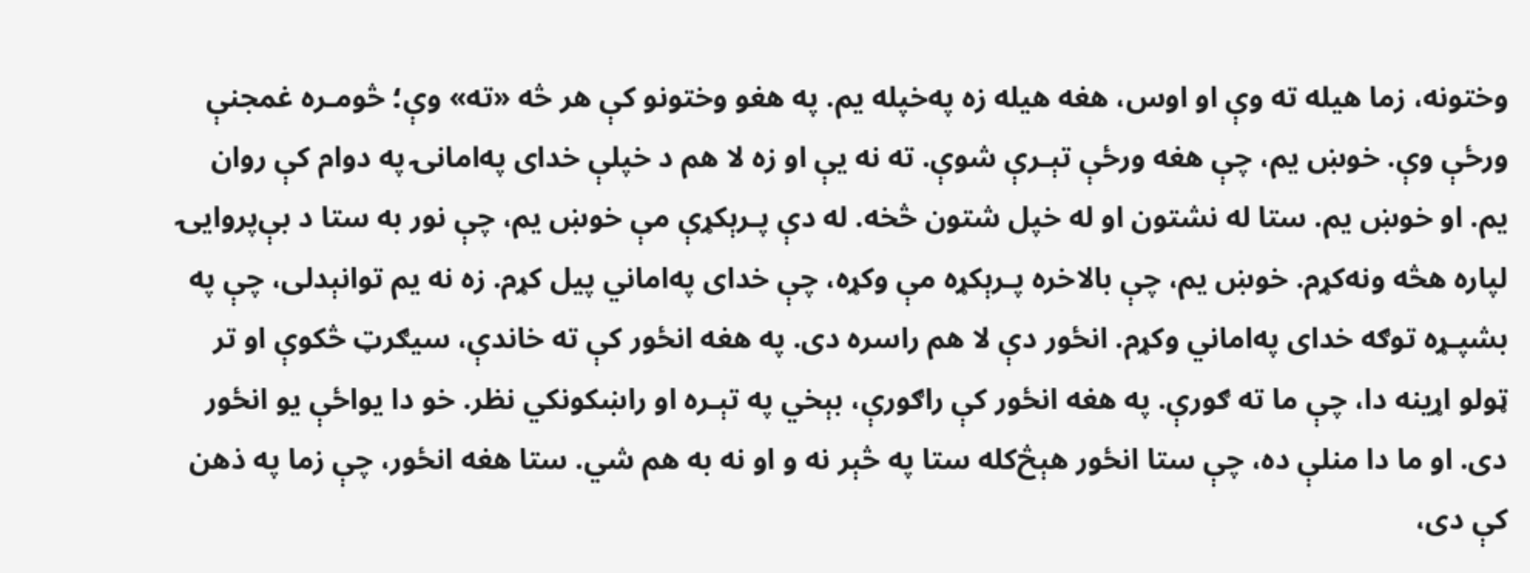وختونه، زما هیله ته وې او اوس، هغه هیله زه په‌خپله یم. په هغو وختونو کې هر څه «ته» وې؛ څومـره غمجنې ور‌ځې وې. خوښ یم، چې هغه ور‌ځې تېـرې شوې. ته نه يې او زه لا هم د خپلې خدای په‌امانۍ په دوام کې روان یم. او خوښ یم. ستا له نشتون او له خپل شتون څخه. له دې پـرېکړې مې خوښ یم، چې نور‌ به ستا د بې‌پروايۍ لپاره هڅه ونه‌کړم. خوښ یم، چې بالاخره پـرېکړه مې وکړه، چې خدای په‌اماني پیل کړم. زه نه یم توانېدلی، چې په بشپـړه توګه خدای په‌اماني وکړم. انځور‌ دې لا هم راسره دی. په هغه انځور‌ کې ته خاندې، سیګرټ څکوې او تر ټولو اړینه دا، چې ما ته ګور‌ې. په هغه انځور‌ کې راګور‌ې، بېخي په تېـره او راښکونکي نظر. خو دا یواځې یو انځور‌ دی. او ما دا منلې ده، چې ستا انځور‌ هېڅ‌کله ستا په څېر نه و او نه به هم شي. ستا هغه انځور‌، چې زما په ذهن کې دی،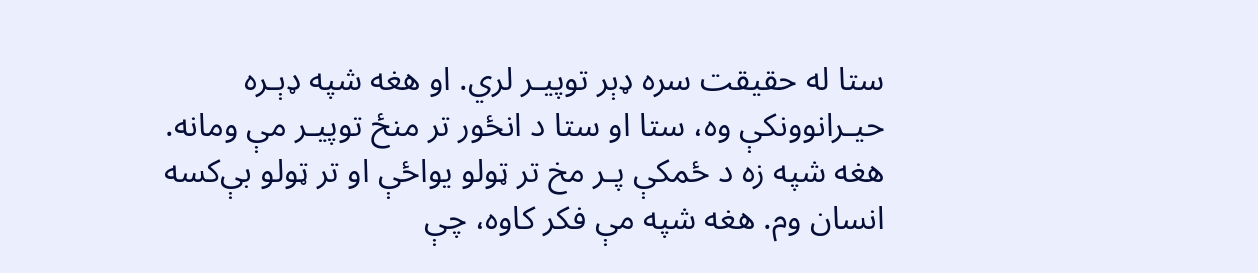ستا له حقیقت سره ډېر توپیـر لري. او هغه شپه ډېـره حیـرانوونکې وه، ستا او ستا د انځور‌ تر منځ توپیـر مې ومانه. هغه شپه زه د ځمکې پـر مخ تر ټولو يواځې او تر ټولو بې‌کسه انسان وم. هغه شپه مې فکر کاوه، چې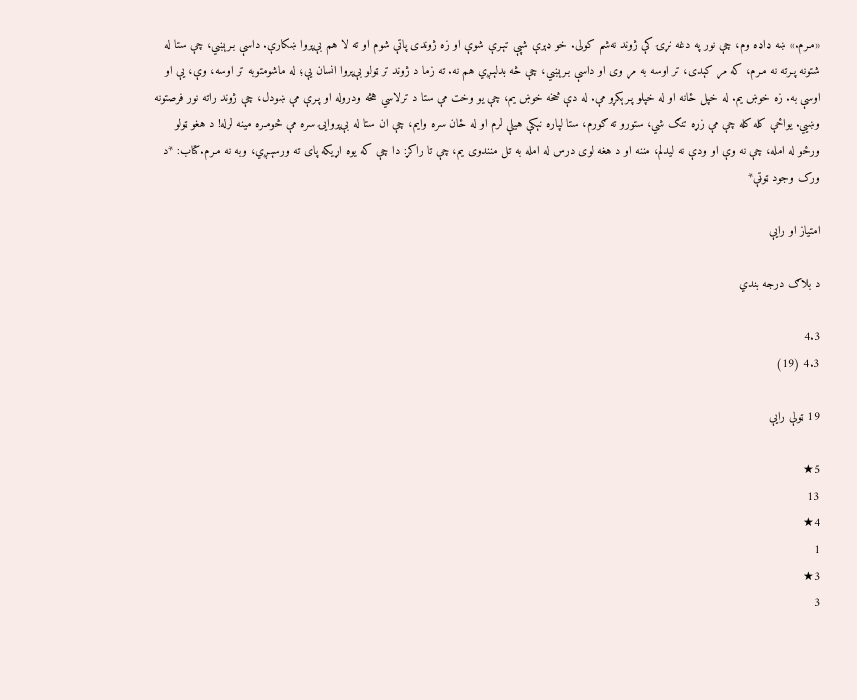«مـرم.» ښه ډاډه وم، چې نور‌ په دغه نړۍ کې ژوند نه‌شم کولی. خو ډېرې شپې تېـرې شوې او زه ژوندی پاتې شوم او ته لا هم بې‌پروا ښکارې. داسې بـرېښي، چې ستا له شتونه پـرته نه مـرم، که مړ کېدی، تر اوسه به مړ وی او داسې بـرېښي، چې څه بدلېـږي هم نه. ته زما د ژوند تر ټولو بې‌پروا انسان یې؛ له ماشومتوبه تر اوسه، وې، یې او اوسې به. زه خوښ یم. له خپل ځانه او له خپلو پـرېکړو مې. له دې څخه خوښ یم، چې یو وخت مې ستا د ترلاسي هڅه ودر‌وله او پـرې مې ښودل، چې ژوند راته نور‌ فرصتونه وښيي. یواځې کله کله چې مې زړ‌ه تنګ شي، ستور‌و ته ګور‌م، ستا لپاره نېکې هیلې لرم او له ځان سره وایم، چې ان ستا له بې‌پروايۍ سره مې څومـره مینه لرله! د هغو ټولو ور‌ځو له امله، چې نه وې او ودې نه لیدلم، مننه او د هغه لوی در‌س له امله به تل منندوی یم، چې تا راکړ: دا چې که یوه اړیکه پای ته ور‌سېـږي، وبه نه مـرم.کتاب: *د ورک وجود ټوټې*

امتیاز او رایې

د بلاګ درجه بندي

4.3
4.3 (19)

19 ټولې رایې

5★
13
4★
1
3★
3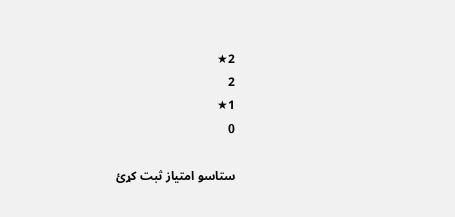2★
2
1★
0

ستاسو امتیاز ثبت کړئ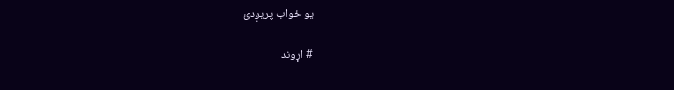یو ځواب پریږدئ

# اړوند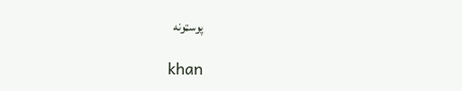پوسټونه

khan